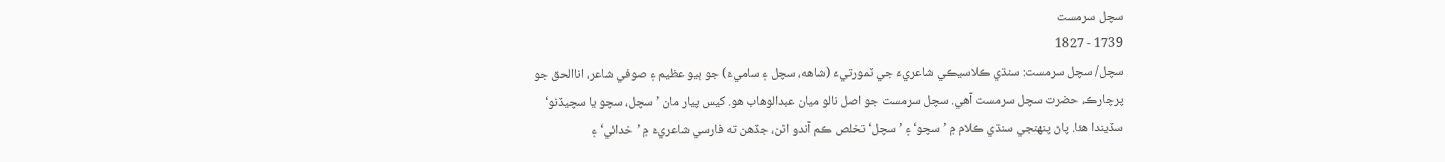سچل سرمست
1739 - 1827
سچل/ سچل سرمست: سنڌي ڪلاسيڪي شاعريءَ جي ٽمورتيءَ (شاهه، سچل ۽ ساميءَ) جو ٻيو عظيم ۽ صوفي شاعر، اناالحق جو پرچارڪ، حضرت سچل سرمست آهي. سچل سرمست جو اصل نالو ميان عبدالوهاب هو. کيس پيار مان ’سچل، سچو يا سچيڏنو‘ سڏيندا هئا. پاڻ پنهنجي سنڌي ڪلام ۾ ’سچو‘ ۽ ’سچل‘ تخلص ڪم آندو اٿن، جڏهن ته فارسي شاعريءَ ۾ ’خدائي‘ ۽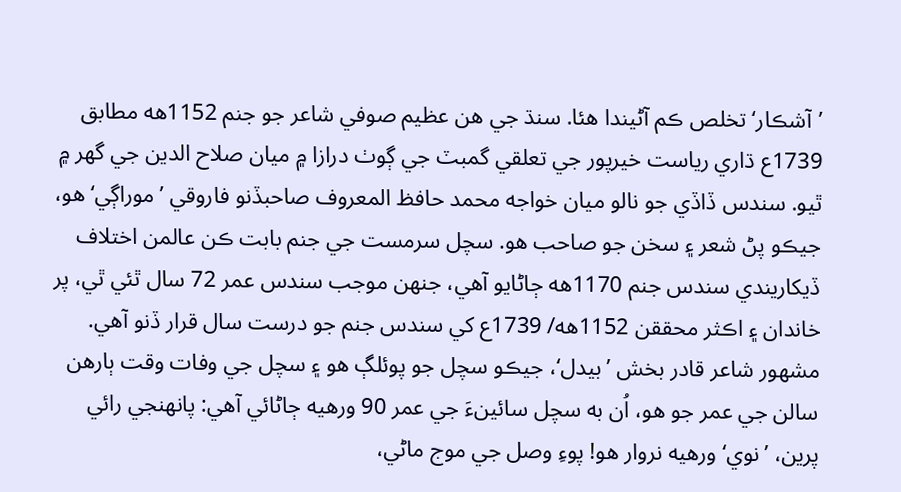’آشڪار‘ تخلص ڪم آڻيندا هئا. سنڌ جي هن عظيم صوفي شاعر جو جنم 1152هه مطابق 1739ع ڌاري رياست خيرپور جي تعلقي گمبٽ جي ڳوٺ درازا ۾ ميان صلاح الدين جي گھر ۾ ٿيو. سندس ڏاڏي جو نالو ميان خواجه محمد حافظ المعروف صاحبڏنو فاروقي ’موراڳي‘ هو، جيڪو پڻ شعر ۽ سخن جو صاحب هو. سچل سرمست جي جنم بابت ڪن عالمن اختلاف ڏيکاريندي سندس جنم 1170هه ڄاڻايو آهي، جنهن موجب سندس عمر 72 سال ٿئي ٿي، پر خاندان ۽ اڪثر محققن 1152هه/ 1739ع کي سندس جنم جو درست سال قرار ڏنو آهي. مشهور شاعر قادر بخش ’بيدل‘، جيڪو سچل جو پوئلڳ هو ۽ سچل جي وفات وقت ٻارهن سالن جي عمر جو هو، اُن به سچل سائينءَ جي عمر 90 ورهيه ڄاڻائي آهي: پانهنجي رائي پرين، ’نوي‘ ورهيه نروار هو! پوءِ وصل جي موج ماڻي،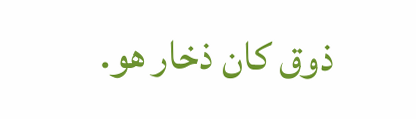ذوق کان ذخار هو.